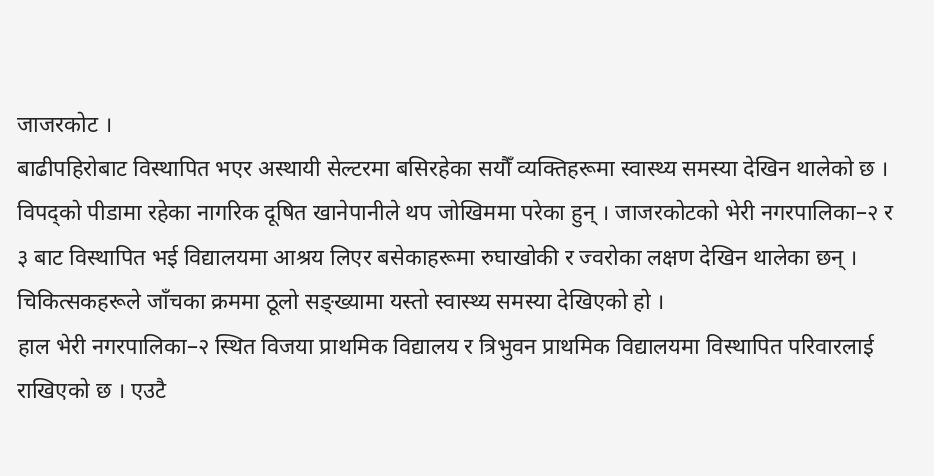जाजरकोट ।
बाढीपहिरोबाट विस्थापित भएर अस्थायी सेल्टरमा बसिरहेका सयौँ व्यक्तिहरूमा स्वास्थ्य समस्या देखिन थालेको छ । विपद्को पीडामा रहेका नागरिक दूषित खानेपानीले थप जोखिममा परेका हुन् । जाजरकोटको भेरी नगरपालिका–२ र ३ बाट विस्थापित भई विद्यालयमा आश्रय लिएर बसेकाहरूमा रुघाखोकी र ज्वरोका लक्षण देखिन थालेका छन् । चिकित्सकहरूले जाँचका क्रममा ठूलो सङ्ख्यामा यस्तो स्वास्थ्य समस्या देखिएको हो ।
हाल भेरी नगरपालिका–२ स्थित विजया प्राथमिक विद्यालय र त्रिभुवन प्राथमिक विद्यालयमा विस्थापित परिवारलाई राखिएको छ । एउटै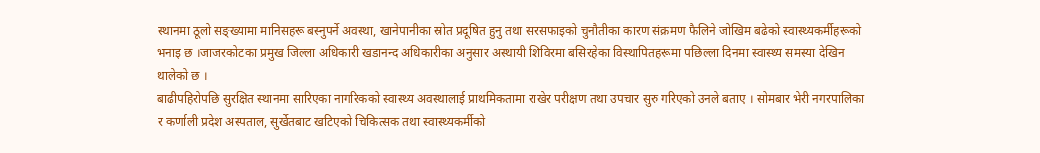स्थानमा ठूलो सङ्ख्यामा मानिसहरू बस्नुपर्ने अवस्था, खानेपानीका स्रोत प्रदूषित हुनु तथा सरसफाइको चुनौतीका कारण संक्रमण फैलिने जोखिम बढेको स्वास्थ्यकर्मीहरूको भनाइ छ ।जाजरकोटका प्रमुख जिल्ला अधिकारी खडानन्द अधिकारीका अनुसार अस्थायी शिविरमा बसिरहेका विस्थापितहरूमा पछिल्ला दिनमा स्वास्थ्य समस्या देखिन थालेको छ ।
बाढीपहिरोपछि सुरक्षित स्थानमा सारिएका नागरिकको स्वास्थ्य अवस्थालाई प्राथमिकतामा राखेर परीक्षण तथा उपचार सुरु गरिएको उनले बताए । सोमबार भेरी नगरपालिका र कर्णाली प्रदेश अस्पताल, सुर्खेतबाट खटिएको चिकित्सक तथा स्वास्थ्यकर्मीको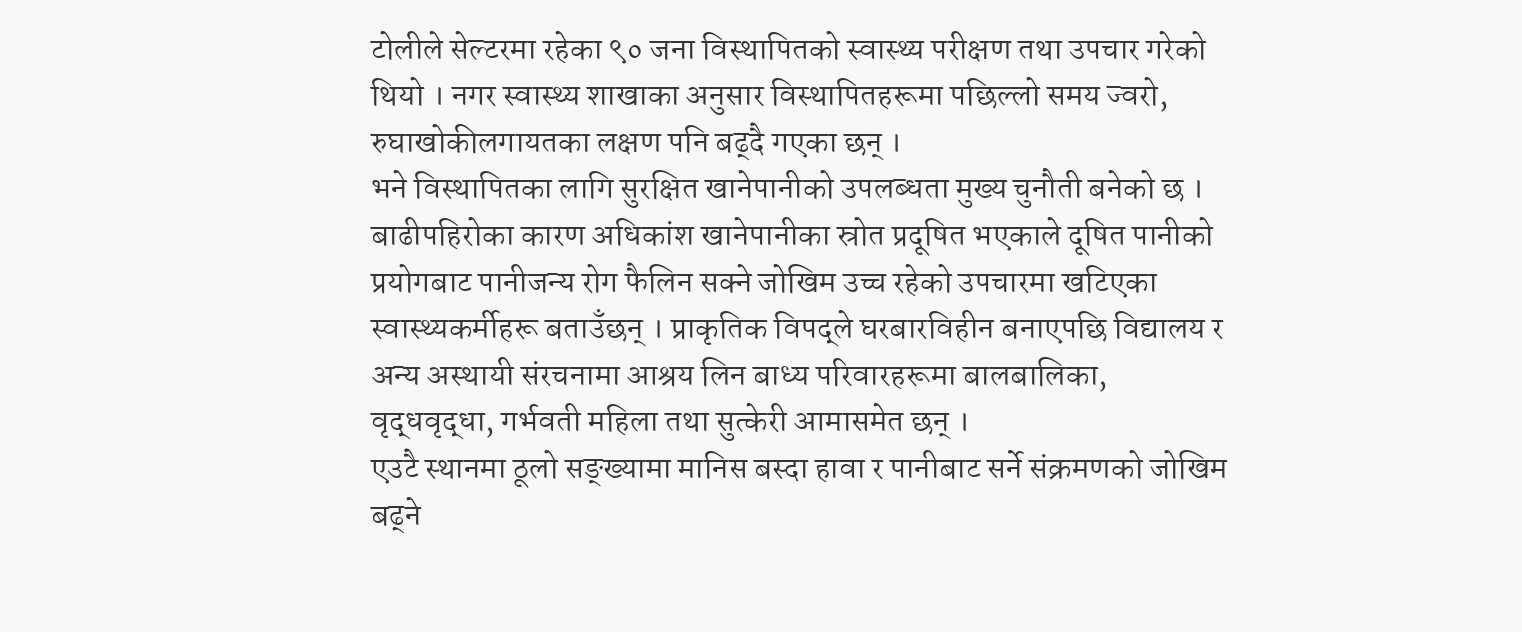टोलीले सेल्टरमा रहेका ९० जना विस्थापितको स्वास्थ्य परीक्षण तथा उपचार गरेको थियो । नगर स्वास्थ्य शाखाका अनुसार विस्थापितहरूमा पछिल्लो समय ज्वरो, रुघाखोकीलगायतका लक्षण पनि बढ्दै गएका छन् ।
भने विस्थापितका लागि सुरक्षित खानेपानीको उपलब्धता मुख्य चुनौती बनेको छ । बाढीपहिरोका कारण अधिकांश खानेपानीका स्रोत प्रदूषित भएकाले दूषित पानीको प्रयोगबाट पानीजन्य रोग फैलिन सक्ने जोखिम उच्च रहेको उपचारमा खटिएका स्वास्थ्यकर्मीहरू बताउँछन् । प्राकृतिक विपद्ले घरबारविहीन बनाएपछि विद्यालय र अन्य अस्थायी संरचनामा आश्रय लिन बाध्य परिवारहरूमा बालबालिका, वृद्धवृद्धा, गर्भवती महिला तथा सुत्केरी आमासमेत छन् ।
एउटै स्थानमा ठूलो सङ्ख्यामा मानिस बस्दा हावा र पानीबाट सर्ने संक्रमणको जोखिम बढ्ने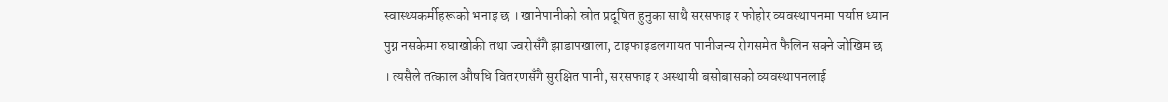स्वास्थ्यकर्मीहरूको भनाइ छ । खानेपानीको स्रोत प्रदूषित हुनुका साथै सरसफाइ र फोहोर व्यवस्थापनमा पर्याप्त ध्यान पुग्न नसकेमा रुघाखोकी तथा ज्वरोसँगै झाडापखाला, टाइफाइडलगायत पानीजन्य रोगसमेत फैलिन सक्ने जोखिम छ । त्यसैले तत्काल औषधि वितरणसँगै सुरक्षित पानी, सरसफाइ र अस्थायी बसोबासको व्यवस्थापनलाई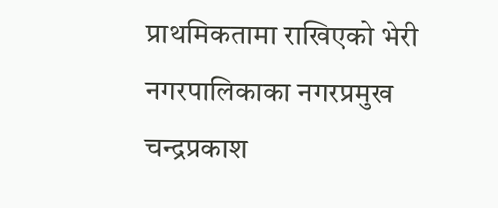प्राथमिकतामा राखिएको भेरी नगरपालिकाका नगरप्रमुख चन्द्रप्रकाश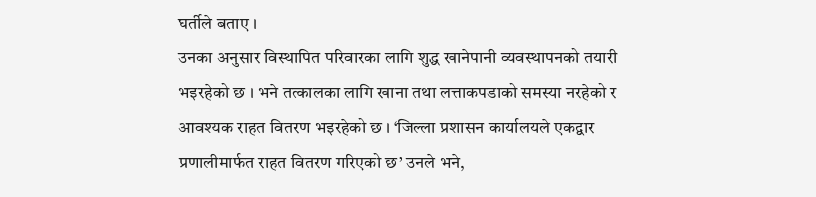घर्तीले बताए ।
उनका अनुसार विस्थापित परिवारका लागि शुद्ध खानेपानी व्यवस्थापनको तयारी भइरहेको छ । भने तत्कालका लागि खाना तथा लत्ताकपडाको समस्या नरहेको र आवश्यक राहत वितरण भइरहेको छ । ‘जिल्ला प्रशासन कार्यालयले एकद्वार प्रणालीमार्फत राहत वितरण गरिएको छ’ उनले भने,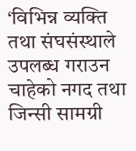‘विभिन्न व्यक्ति तथा संघसंस्थाले उपलब्ध गराउन चाहेको नगद तथा जिन्सी सामग्री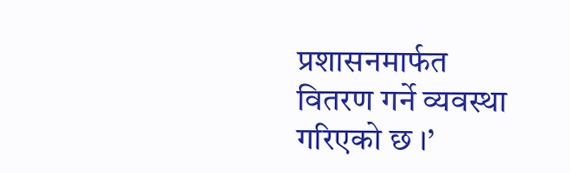प्रशासनमार्फत वितरण गर्ने व्यवस्था गरिएको छ ।’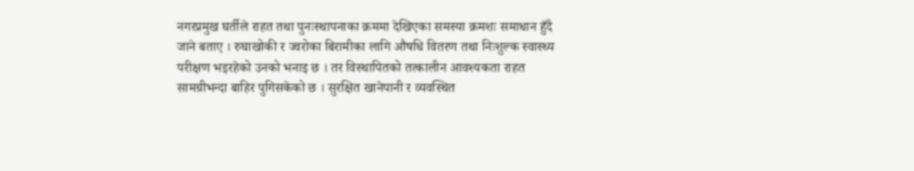नगरप्रमुख घर्तीले राहत तथा पुनःस्थापनाका क्रममा देखिएका समस्या क्रमशः समाधान हुँदै जाने बताए । रुघाखोकी र ज्वरोका बिरामीका लागि औषधि वितरण तथा निःशुल्क स्वास्थ्य परीक्षण भइरहेको उनको भनाइ छ । तर विस्थापितको तत्कालीन आवश्यकता राहत सामग्रीभन्दा बाहिर पुगिसकेको छ । सुरक्षित खानेपानी र व्यवस्थित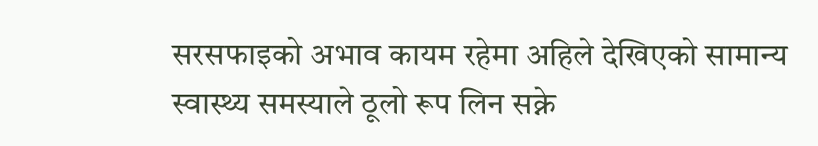सरसफाइको अभाव कायम रहेमा अहिले देखिएको सामान्य स्वास्थ्य समस्याले ठूलो रूप लिन सक्ने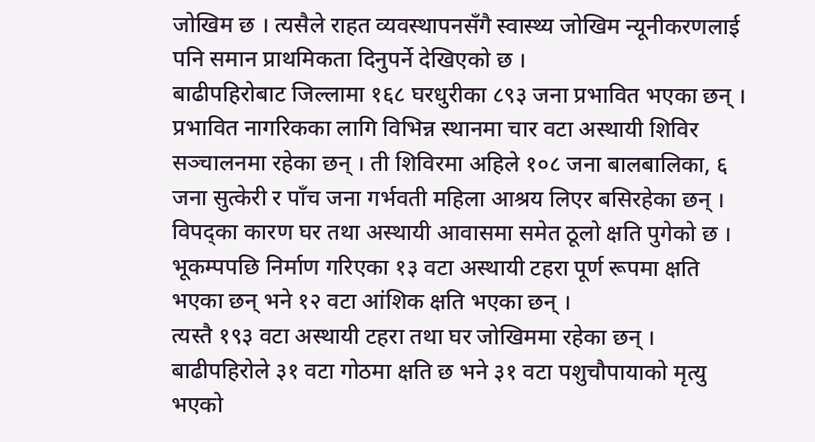जोखिम छ । त्यसैले राहत व्यवस्थापनसँगै स्वास्थ्य जोखिम न्यूनीकरणलाई पनि समान प्राथमिकता दिनुपर्ने देखिएको छ ।
बाढीपहिरोबाट जिल्लामा १६८ घरधुरीका ८९३ जना प्रभावित भएका छन् । प्रभावित नागरिकका लागि विभिन्न स्थानमा चार वटा अस्थायी शिविर सञ्चालनमा रहेका छन् । ती शिविरमा अहिले १०८ जना बालबालिका, ६ जना सुत्केरी र पाँच जना गर्भवती महिला आश्रय लिएर बसिरहेका छन् । विपद्का कारण घर तथा अस्थायी आवासमा समेत ठूलो क्षति पुगेको छ । भूकम्पपछि निर्माण गरिएका १३ वटा अस्थायी टहरा पूर्ण रूपमा क्षति भएका छन् भने १२ वटा आंशिक क्षति भएका छन् ।
त्यस्तै १९३ वटा अस्थायी टहरा तथा घर जोखिममा रहेका छन् । बाढीपहिरोले ३१ वटा गोठमा क्षति छ भने ३१ वटा पशुचौपायाको मृत्यु भएको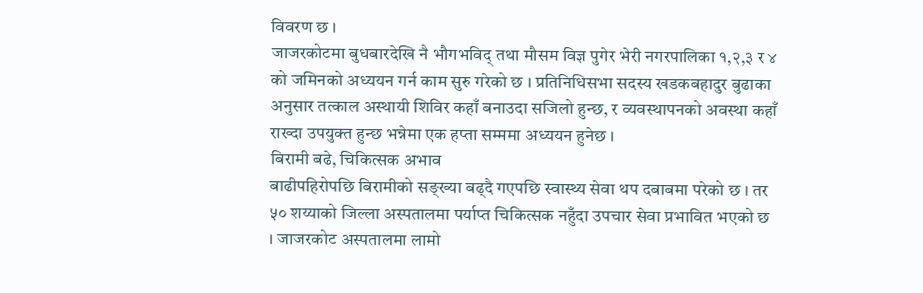विवरण छ ।
जाजरकोटमा बुधबारदेखि नै भौगभविद् तथा मौसम विज्ञ पुगेर भेरी नगरपालिका १,२,३ र ४ को जमिनको अध्ययन गर्न काम सुरु गरेको छ । प्रतिनिधिसभा सदस्य खडकबहादुर बुढाका अनुसार तत्काल अस्थायी शिविर कहाँ बनाउदा सजिलो हुन्छ, र व्यवस्थापनको अवस्था कहाँ राख्दा उपयुक्त हुन्छ भन्नेमा एक हप्ता सम्ममा अध्ययन हुनेछ ।
बिरामी बढे, चिकित्सक अभाव
बाढीपहिरोपछि बिरामीको सङ्ख्या बढ्दै गएपछि स्वास्थ्य सेवा थप दबाबमा परेको छ । तर ५० शय्याको जिल्ला अस्पतालमा पर्याप्त चिकित्सक नहुँदा उपचार सेवा प्रभावित भएको छ । जाजरकोट अस्पतालमा लामो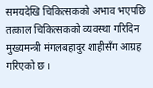समयदेखि चिकित्सकको अभाव भएपछि तत्काल चिकित्सकको व्यवस्था गरिदिन मुख्यमन्त्री मंगलबहादुर शाहीसँग आग्रह गरिएको छ ।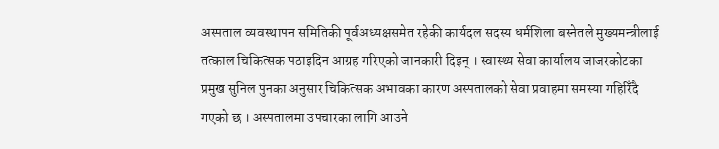अस्पताल व्यवस्थापन समितिकी पूर्वअध्यक्षसमेत रहेकी कार्यदल सदस्य धर्मशिला बस्नेतले मुख्यमन्त्रीलाई तत्काल चिकित्सक पठाइदिन आग्रह गरिएको जानकारी दिइन् । स्वास्थ्य सेवा कार्यालय जाजरकोटका प्रमुख सुनिल पुनका अनुसार चिकित्सक अभावका कारण अस्पतालको सेवा प्रवाहमा समस्या गहिरिँदै गएको छ । अस्पतालमा उपचारका लागि आउने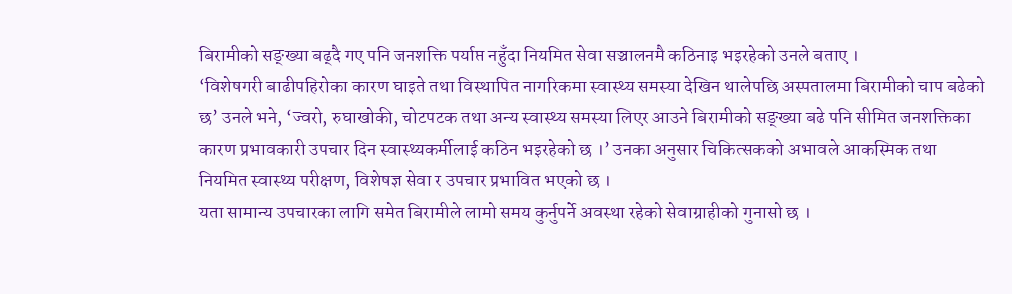बिरामीको सङ्ख्या बढ्दै गए पनि जनशक्ति पर्याप्त नहुँदा नियमित सेवा सञ्चालनमै कठिनाइ भइरहेको उनले बताए ।
‘विशेषगरी बाढीपहिरोका कारण घाइते तथा विस्थापित नागरिकमा स्वास्थ्य समस्या देखिन थालेपछि अस्पतालमा बिरामीको चाप बढेको छ’ उनले भने, ‘ज्वरो, रुघाखोकी, चोटपटक तथा अन्य स्वास्थ्य समस्या लिएर आउने बिरामीको सङ्ख्या बढे पनि सीमित जनशक्तिका कारण प्रभावकारी उपचार दिन स्वास्थ्यकर्मीलाई कठिन भइरहेको छ ।’ उनका अनुसार चिकित्सकको अभावले आकस्मिक तथा नियमित स्वास्थ्य परीक्षण, विशेषज्ञ सेवा र उपचार प्रभावित भएको छ ।
यता सामान्य उपचारका लागि समेत बिरामीले लामो समय कुर्नुपर्ने अवस्था रहेको सेवाग्राहीको गुनासो छ ।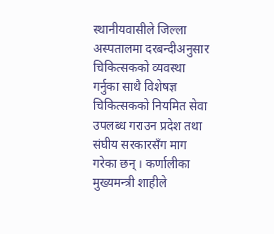स्थानीयवासीले जिल्ला अस्पतालमा दरबन्दीअनुसार चिकित्सकको व्यवस्था गर्नुका साथै विशेषज्ञ चिकित्सकको नियमित सेवा उपलब्ध गराउन प्रदेश तथा संघीय सरकारसँग माग गरेका छन् । कर्णालीका मुख्यमन्त्री शाहीले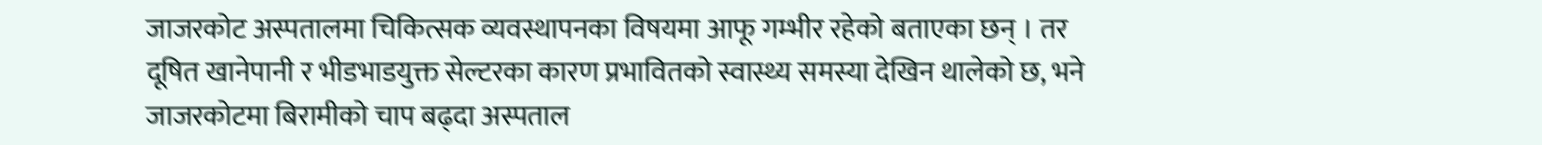जाजरकोट अस्पतालमा चिकित्सक व्यवस्थापनका विषयमा आफू गम्भीर रहेको बताएका छन् । तर दूषित खानेपानी र भीडभाडयुक्त सेल्टरका कारण प्रभावितको स्वास्थ्य समस्या देखिन थालेको छ, भने जाजरकोटमा बिरामीको चाप बढ्दा अस्पताल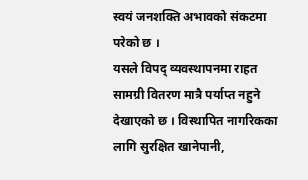स्वयं जनशक्ति अभावको संकटमा परेको छ ।
यसले विपद् व्यवस्थापनमा राहत सामग्री वितरण मात्रै पर्याप्त नहुने देखाएको छ । विस्थापित नागरिकका लागि सुरक्षित खानेपानी,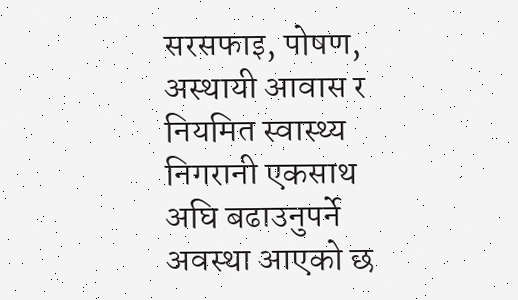सरसफाइ, पोषण, अस्थायी आवास र नियमित स्वास्थ्य निगरानी एकसाथ अघि बढाउनुपर्ने अवस्था आएको छ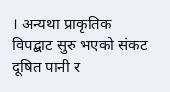। अन्यथा प्राकृतिक विपद्बाट सुरु भएको संकट दूषित पानी र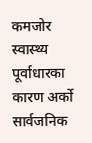कमजोर स्वास्थ्य पूर्वाधारका कारण अर्को सार्वजनिक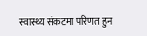स्वास्थ्य संकटमा परिणत हुन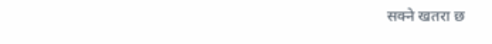सक्ने खतरा छ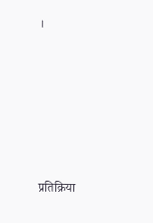।









प्रतिक्रिया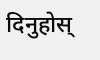दिनुहोस्